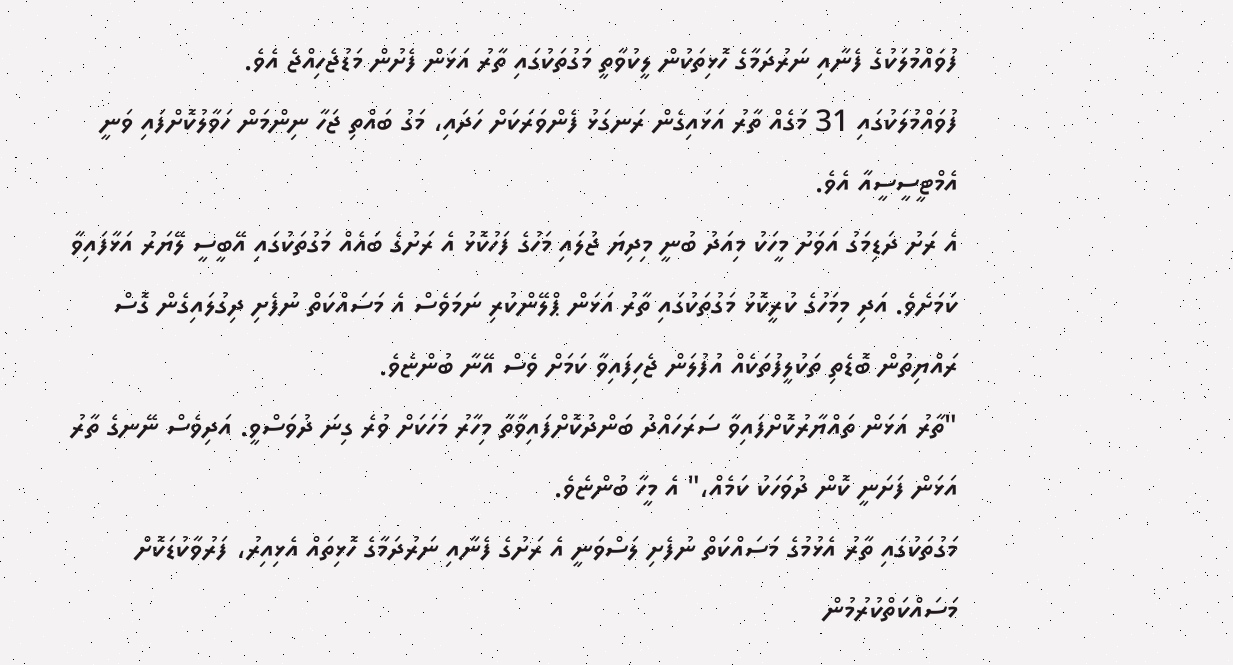ފުވައްމުލަކުގެ ފެނާއި ނަރުދަމާގެ ހޮޅިތަކުން ލީކުވާތީ މަގުތަކުގައި ތާރު އަޅަން ފެށުން މަޑުޖެހިއްޖެ އެވެ.
ފުވައްމުލަކުގައި 31 މަގެއް ތާރު އަޅައިގެން ރަނގަޅު ފެންވަރަކަށް ހަދައި، މަގު ބައްތި ޖަހާ ނިންމަން ހަވާލުކޮށްފައި ވަނީ އެމްޓީސީސީއާ އެވެ.
އެ ރަށު ދަޑިމަގު އަވަށު މީހަކު މިއަދު ބުނީ މިދިޔަ ޖުލައި މަހުގެ ފަހުކޮޅު އެ ރަށުގެ ބައެއް މަގުތަކުގައި އޭބީސީ ލޭޔަރު އަޅާފައިވާ ކަމަށެވެ. އަދި މިމަހުގެ ކުރީކޮޅު މަގުތަކުގައި ތާރު އަޅަން ޕްލޭންކުރި ނަމަވެސް އެ މަސައްކަތް ނުފެށި ދިގުލައިގެން ގޮސް ރައްޔިތުން ބޮޑެތި ތަކުލީފުތަކެއް އުފުލަން ޖެހިފައިވާ ކަމަށް ވެސް އޭނާ ބުންޏެވެ.
"ތާރު އަޅަން ތައްޔާރުކޮށްފައިވާ ސަރަހައްދު ބަންދުކޮށްފައިވާތާ މިހާރު މަހަކަށް ވުރެ ގިނަ ދުވަސްވީ. އަދިވެސް ނޭނގެ ތާރު އަޅަން ފަށަނީ ކޮން ދުވަހަކު ކަމެއް،" އެ މީހާ ބުންޏެވެ.
މަގުތަކުގައި ތާރު އެޅުމުގެ މަސައްކަތް ނުފެށި ލަސްވަނީ އެ ރަށުގެ ފެނާއި ނަރުދަމާގެ ހޮޅިތައް އެޅިއިރު، ފަރުވާކުޑަކޮށް މަސައްކަތްކުރުމުން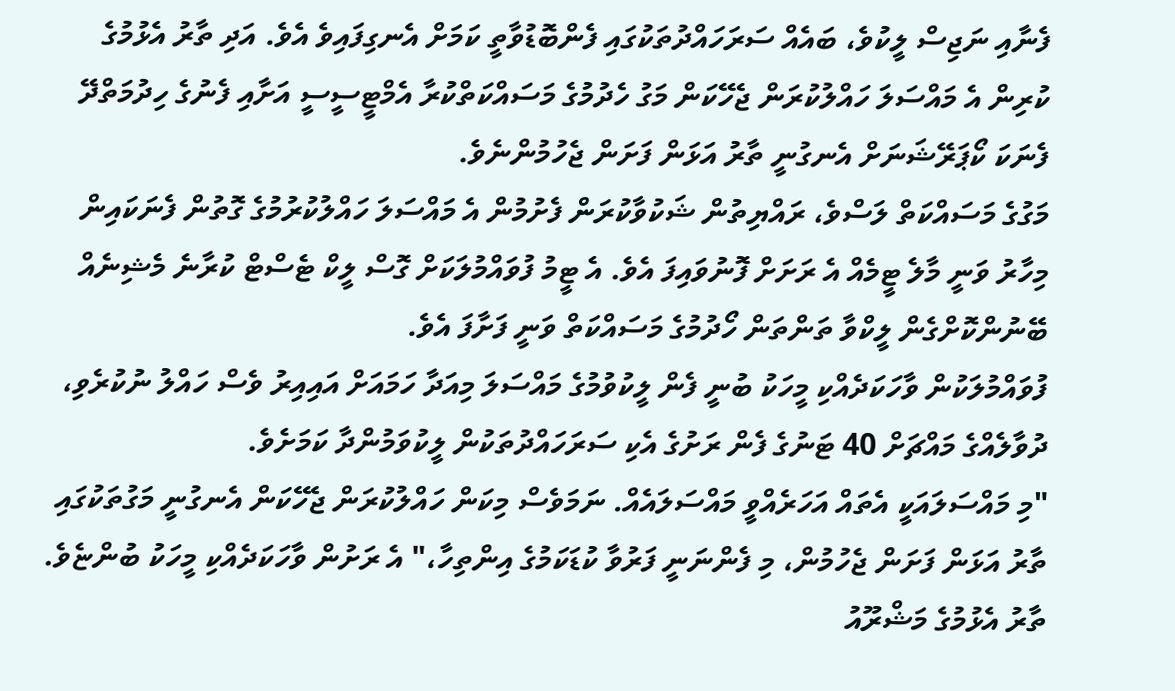ފެނާއި ނަޖިސް ލީކުވެ، ބައެއް ސަރަހައްދުތަކުގައި ފެންބޮޑުވާތީ ކަމަށް އެނގިފައިވެ އެވެ. އަދި ތާރު އެޅުމުގެ ކުރިން އެ މައްސަލަ ހައްލުކުރަން ޖެހޭކަން މަގު ހެދުމުގެ މަސައްކަތްކުރާ އެމްޓީސީސީ އަށާއި ފެނުގެ ހިދުމަތްދޭ ފެނަކަ ކޯޕަރޭޝަނަށް އެނގުނީ ތާރު އަޅަން ފަށަން ޖެހުމުންނެވެ.
މަގުގެ މަސައްކަތް ލަސްވެ، ރައްޔިތުން ޝަކުވާކުރަން ފެށުމުން އެ މައްސަލަ ހައްލުކުރުމުގެ ގޮތުން ފެނަކައިން މިހާރު ވަނީ މާލެ ޓީމެއް އެ ރަށަށް ފޮނުވައިފަ އެވެ. އެ ޓީމު ފުވައްމުލަކަށް ގޮސް ލީކް ޓެސްޓް ކުރާނެ މެޝިނެއް ބޭނުންކޮށްގެން ލީކްވާ ތަންތަން ހޯދުމުގެ މަސައްކަތް ވަނީ ފަށާފަ އެވެ.
ފުވައްމުލަކުން ވާހަކަދެއްކި މީހަކު ބުނީ ފެން ލީކުވުމުގެ މައްސަލަ މިއަދާ ހަމައަށް އައިއިރު ވެސް ހައްލު ނުކުރެވި، ދުވާލެއްގެ މައްޗަށް 40 ޓަނުގެ ފެން ރަށުގެ އެކި ސަރަހައްދުތަކުން ލީކުވަމުންދާ ކަމަށެވެ.
"މި މައްސަލައަކީ އެތައް އަހަރެއްވީ މައްސަލައެއް. ނަމަވެސް މިކަން ހައްލުކުރަން ޖެހޭކަން އެނގުނީ މަގުތަކުގައި ތާރު އަޅަން ފަށަން ޖެހުމުން، މި ފެންނަނީ ފަރުވާ ކުޑަކަމުގެ އިންތިހާ،" އެ ރަށުން ވާހަކަދެއްކި މީހަކު ބުންޏެވެ.
ތާރު އެޅުމުގެ މަޝްރޫއު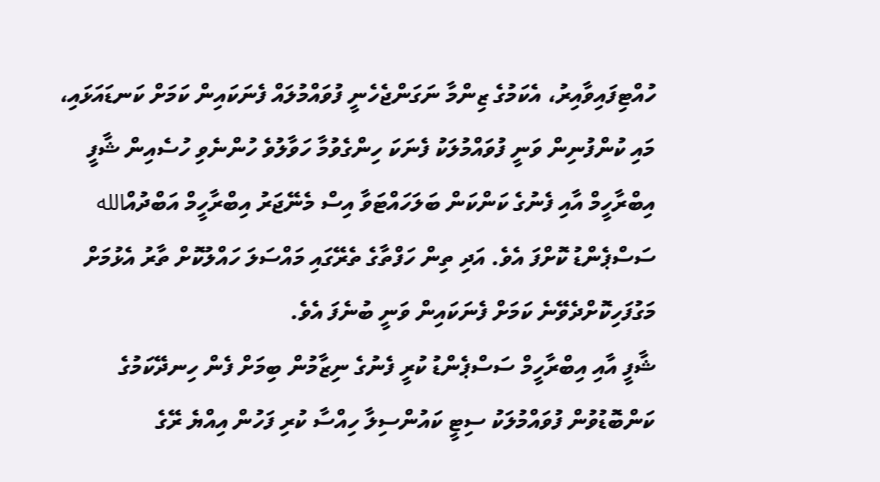ހުއްޓިފައިވާއިރު، އެކަމުގެ ޒިންމާ ނަގަންޖެހެނީ ފުވައްމުލައް ފެނަކައިން ކަމަށް ކަނޑައަޅައި، މައި ކުންފުނިން ވަނީ ފުވައްމުލަކު ފެނަކަ ހިންގެވުމާ ހަވާލުވެ ހުންނެވި ހުސެއިން ޝާފީ އިބްރާހީމް އާއި ފެނުގެ ކަންކަން ބަލަހައްޓަވާ އިސް މެނޭޖަރު އިބްރާހީމް އަބްދުއްالله ސަސްޕެންޑު ކޮށްފަ އެވެ. އަދި ތިން ހަފްތާގެ ތެރޭގައި މައްސަލަ ހައްލުކޮށް ތާރު އެޅުމަށް މަގުފަހިކޮށްދެވޭނެ ކަމަށް ފެނަކައިން ވަނީ ބުނެފަ އެވެ.
ޝާފީ އާއި އިބްރާހީމް ސަސްޕެންޑު ކުރީ ފެނުގެ ނިޒާމުން ބިމަށް ފެން ހިނދޭކަމުގެ ކަންބޮޑުވުން ފުވައްމުލަކު ސިޓީ ކައުންސިލާ ހިއްސާ ކުރި ފަހުން އިއްޔެ ރޭގެ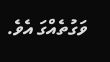ވަގުތެއްގަ އެވެ.